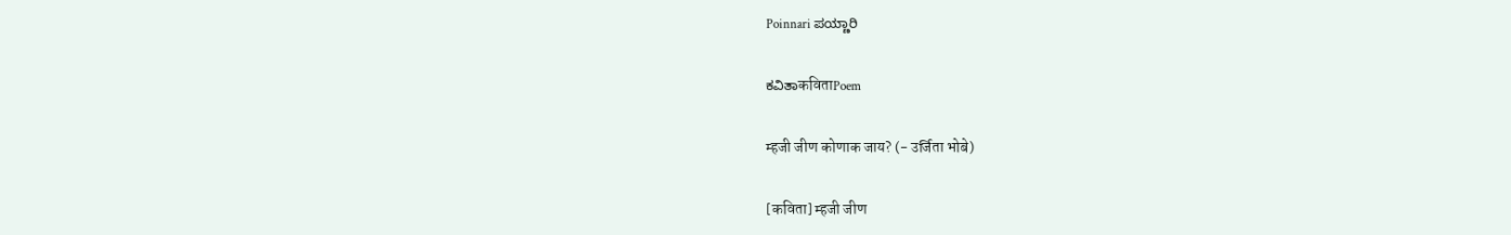Poinnari ಪಯ್ಣಾರಿ

ಕವಿತಾकविताPoem

म्हजी जीण कोणाक जाय? (- उर्जिता भोबे)

[कविता] म्हजी जीण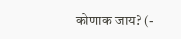कोणाक जाय? (-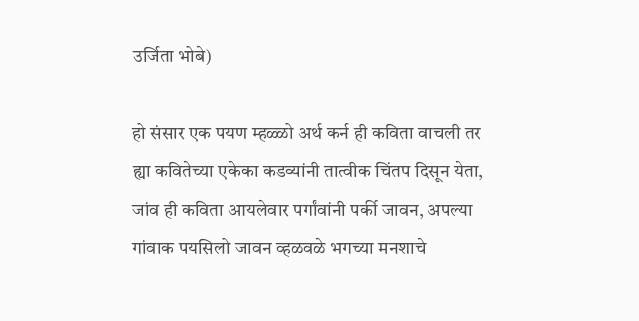उर्जिता भोबे)

हो संसार एक पयण म्हळ्ळो अर्थ कर्न ही कविता वाचली तर ह्या कवितेच्या एकेका कडव्यांनी तात्वीक चिंतप दिसून येता, जांव ही कविता आयलेवार पर्गांवांनी पर्की जावन, अपल्या गांवाक पयसिलो जावन व्हळवळे भगच्या मनशाचे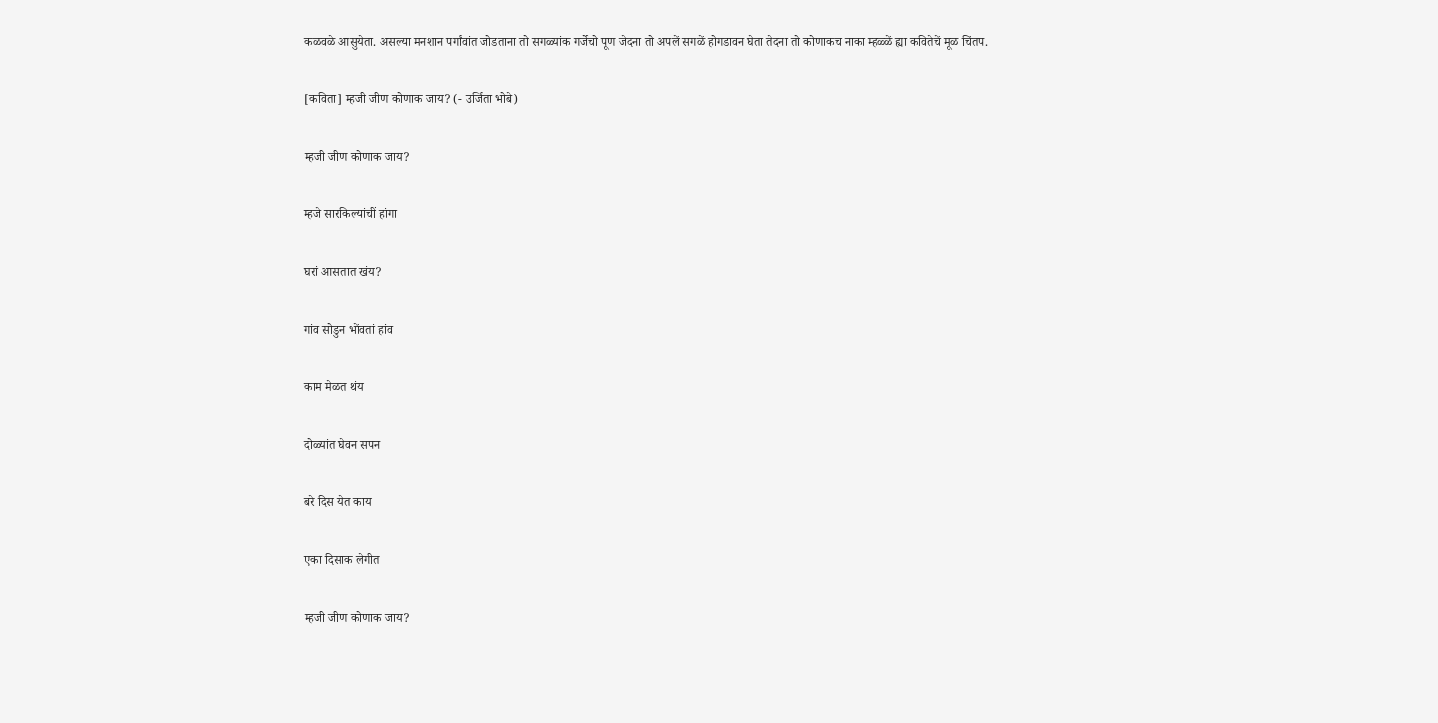कळवळे आसुयेता. असल्या मनशान पर्गांवांत जोडताना तो सगळ्यांक गर्जेचो पूण जेदना तो अपलें सगळें होगडावन घेता तेदना तो कोणाक‌च नाका म्हळ्ळें ह्या कवितेचें मूळ चिंतप.

[कविता] म्हजी जीण कोणाक जाय? (- उर्जिता भोबे)

म्हजी जीण कोणाक जाय?

म्हजे सारकिल्यांचीं हांगा

घरां आसतात खंय?

गांव सोडुन भोंवतां हांव

काम मेळत थंय

दोळ्यांत घेवन सपन

बरे दिस येत काय

एका दिसाक लेगीत

म्हजी जीण कोणाक जाय?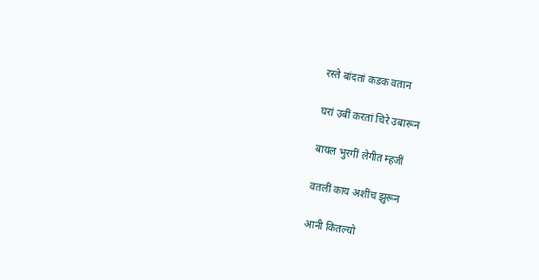रस्ते बांदतां कडक वतान

घरां उबीं करतां चिरे उबारून

बायल भुरगीं लेगीत म्हजीं

वतलीं काय अशींच झुरून

आनी कितल्यो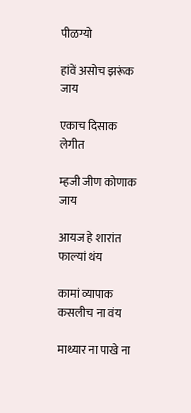पीळग्यो

हांवें असोच झरूंक जाय

एकाच दिसाक लेगीत

म्हजी जीण कोणाक जाय

आयज हे शारांत फाल्यां थंय

कामां व्यापाक कसलीच ना वंय

माथ्यार ना पाखे ना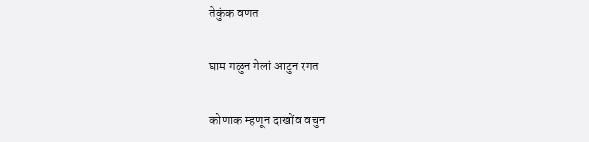तेकुंक वणत

घाम गळुन गेलां आटुन रगत

कोणाक म्हणून दाखोंव वचुन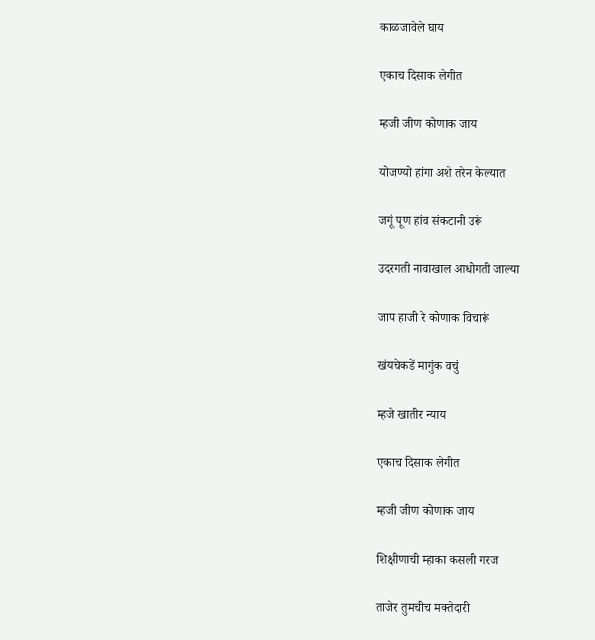काळजावेले घाय

एकाच दिसाक लेगीत

म्हजी जीण कोणाक जाय

योजण्यो हांगा अशे तरेन केल्यात

जगूं पूण हांव संकटानी उरूं

उदरगती नावाखाल आधोगती जाल्या

जाप हाजी रे कोणाक विचारूं

खंयचेकडें मागुंक वचुं

म्हजे खातीर न्याय

एकाच दिसाक लेगीत

म्हजी जीण कोणाक जाय

शिक्षीणाची म्हाका कसली गरज

ताजेर तुमचीच मक्तेदारी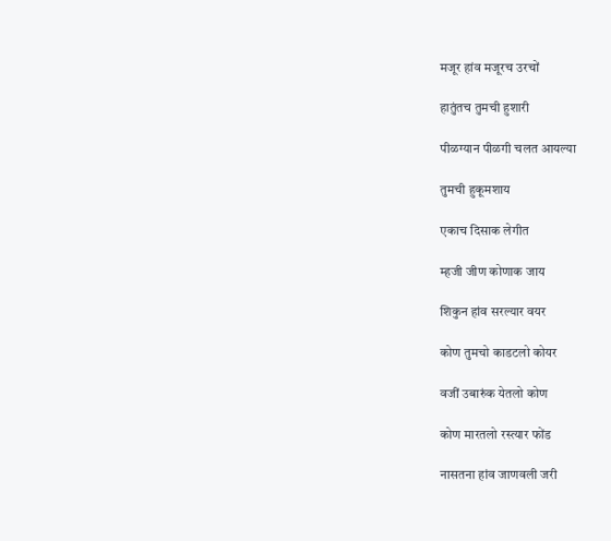मजूर हांव मजूरच उरचों

हातुंतच तुमची हुशारी

पीळग्यान पीळगी चलत आयल्या

तुमची हुकूमशाय

एकाच दिसाक लेगीत

म्हजी जीण कोणाक जाय

शिकुन हांव सरल्यार वयर

कोण तुमचो काडटलो कोयर

वजीं उबारुंक येतलो कोण

कोण मारतलो रस्त्यार फोंड

नासतना हांव जाणवली जरी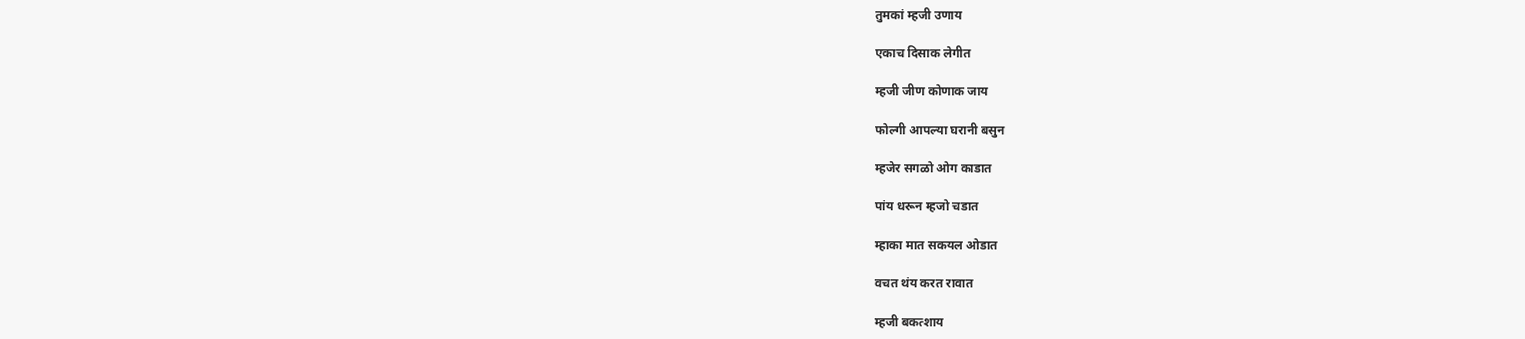तुमकां म्हजी उणाय

एकाच दिसाक लेगीत

म्हजी जीण कोणाक जाय

फोल्गी आपल्या घरानी बसुन

म्हजेर सगळो ओग काडात

पांय धरून म्हजो चडात

म्हाका मात सकयल ओडात

वचत थंय करत रावात

म्हजी बकत्शाय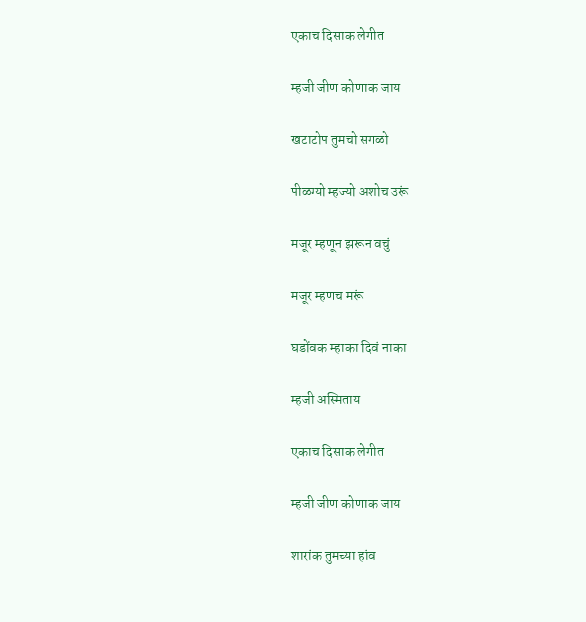एकाच दिसाक लेगीत

म्हजी जीण कोणाक जाय

खटाटोप तुमचो सगळो

पीळग्यो म्हज्यो अशोच उरूं

मजूर म्हणून झरून वचुं

मजूर म्हणच मरूं

घडोंवक म्हाका दिवं नाका

म्हजी अस्मिताय

एकाच दिसाक लेगीत

म्हजी जीण कोणाक जाय

शारांक तुमच्या हांव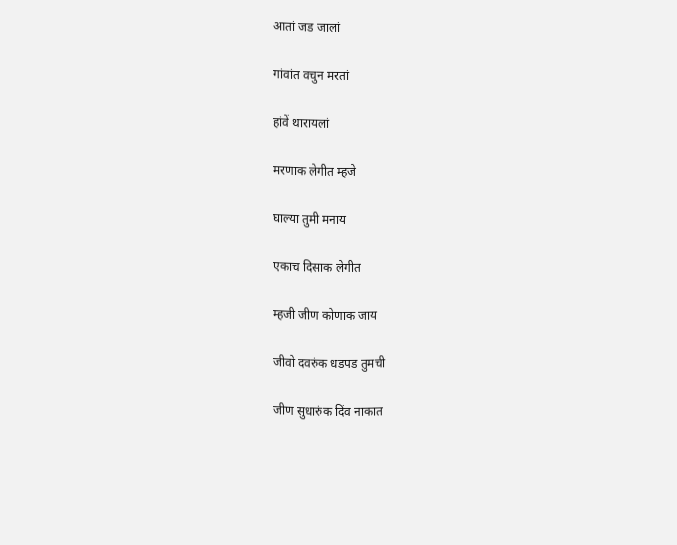आतां जड जालां

गांवांत वचुन मरतां

हांवें थारायलां

मरणाक लेगीत म्हजे

घाल्या तुमी मनाय

एकाच दिसाक लेगीत

म्हजी जीण कोणाक जाय

जीवो दवरुंक धडपड तुमची

जीण सुधारुंक दिंव नाकात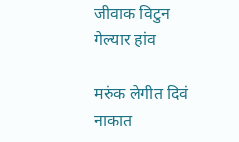जीवाक विटुन गेल्यार हांव

मरुंक लेगीत दिवं नाकात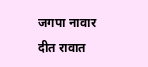जगपा नावार दीत रावात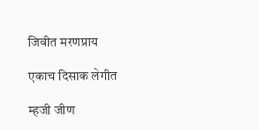जिवीत मरणप्राय

एकाच दिसाक लेगीत

म्हजी जीण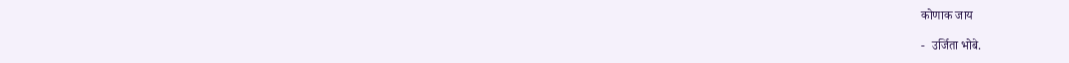कोणाक जाय

-  उर्जिता भोबे.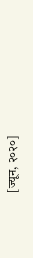[ज्यून, २०२०]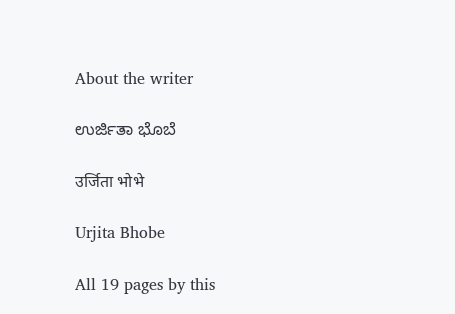About the writer

ಉರ್ಜಿತಾ ಭೊಬೆ

उर्जिता भोभे

Urjita Bhobe

All 19 pages by this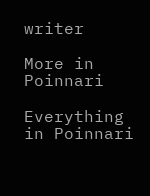writer

More in Poinnari

Everything in Poinnari